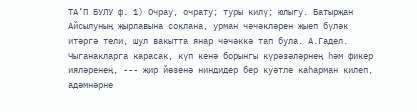ТА’П БУЛУ ф. 1) Очрау, очрату; туры килү; юлыгу. Батырҗан Айсылуның җырлавына соклана, урман чәчәкләрен җыеп бүләк итәргә тели, шул вакытта янар чәчәккә тап була. А.Гадел. Чыганакларга карасак, күп кенә борынгы күрәзәләрнең һәм фикер ияләренең, --- җир йөзенә ниндидер бер куәтле каһарман килеп, адәмнәрне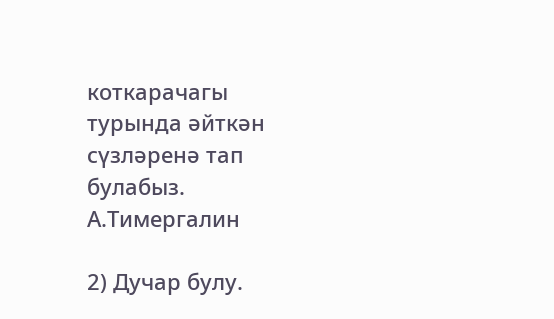коткарачагы турында әйткән сүзләренә тап булабыз. А.Тимергалин

2) Дучар булу.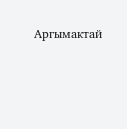Аргымактай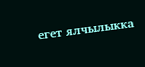егет ялчылыкка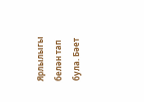Ярлылыгы белән тап була. Бәет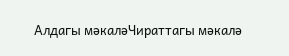Алдагы мәкаләЧираттагы мәкалә